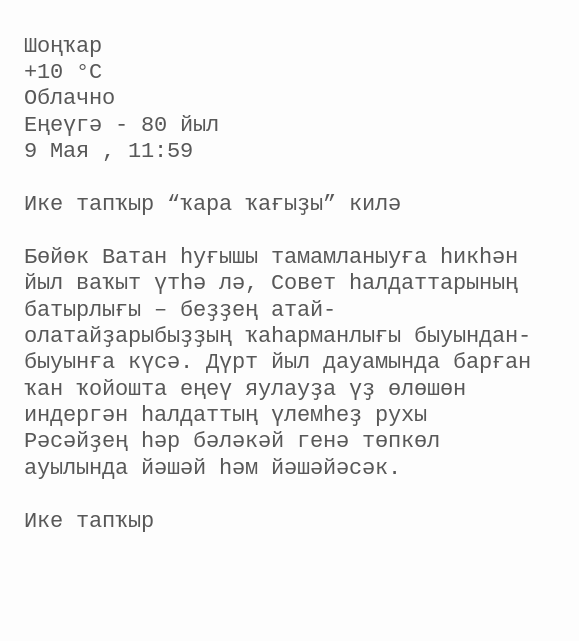Шоңҡар
+10 °С
Облачно
Еңеүгә - 80 йыл
9 Мая , 11:59

Ике тапҡыр “ҡара ҡағыҙы” килә

Бөйөк Ватан һуғышы тамамланыуға һикһән йыл ваҡыт үтһә лә, Совет һалдаттарының батырлығы – беҙҙең атай-олатайҙарыбыҙҙың ҡаһарманлығы быуындан-быуынға күсә. Дүрт йыл дауамында барған ҡан ҡойошта еңеү яулауҙа үҙ өлөшөн индергән һалдаттың үлемһеҙ рухы Рәсәйҙең һәр бәләкәй генә төпкөл ауылында йәшәй һәм йәшәйәсәк.

Ике тапҡыр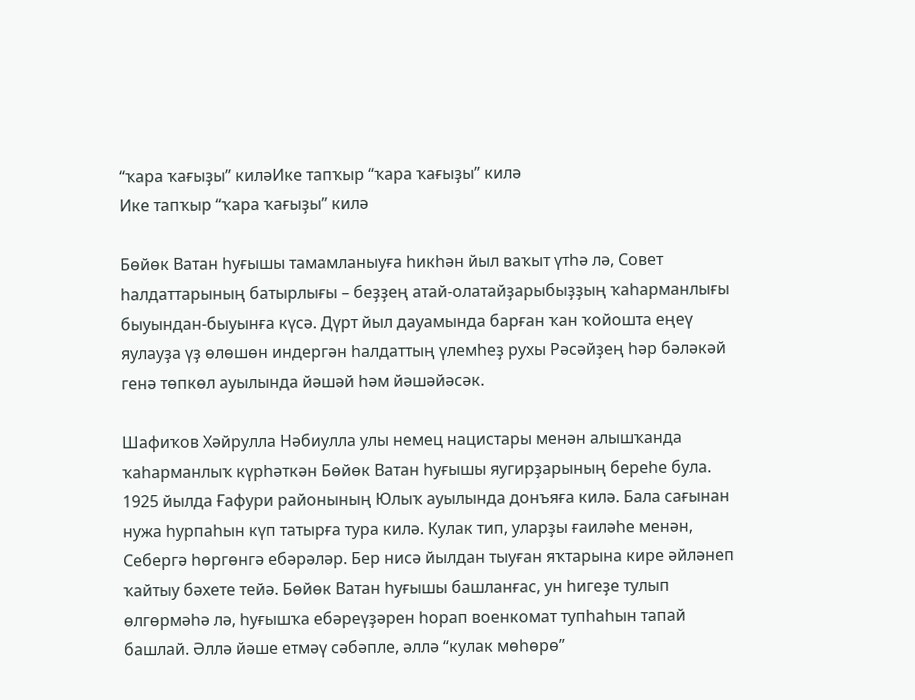“ҡара ҡағыҙы” киләИке тапҡыр “ҡара ҡағыҙы” килә
Ике тапҡыр “ҡара ҡағыҙы” килә

Бөйөк Ватан һуғышы тамамланыуға һикһән йыл ваҡыт үтһә лә, Совет һалдаттарының батырлығы – беҙҙең атай-олатайҙарыбыҙҙың ҡаһарманлығы быуындан-быуынға күсә. Дүрт йыл дауамында барған ҡан ҡойошта еңеү яулауҙа үҙ өлөшөн индергән һалдаттың үлемһеҙ рухы Рәсәйҙең һәр бәләкәй генә төпкөл ауылында йәшәй һәм йәшәйәсәк.

Шафиҡов Хәйрулла Нәбиулла улы немец нацистары менән алышҡанда ҡаһарманлыҡ күрһәткән Бөйөк Ватан һуғышы яугирҙарының береһе була. 1925 йылда Ғафури районының Юлыҡ ауылында донъяға килә. Бала сағынан нужа һурпаһын күп татырға тура килә. Кулак тип, уларҙы ғаиләһе менән, Себергә һөргөнгә ебәрәләр. Бер нисә йылдан тыуған яҡтарына кире әйләнеп ҡайтыу бәхете тейә. Бөйөк Ватан һуғышы башланғас, ун һигеҙе тулып өлгөрмәһә лә, һуғышҡа ебәреүҙәрен һорап военкомат тупһаһын тапай башлай. Әллә йәше етмәү сәбәпле, әллә “кулак мөһөрө”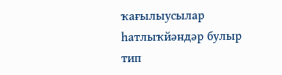ҡағылыусылар һатлыҡйәндәр булыр тип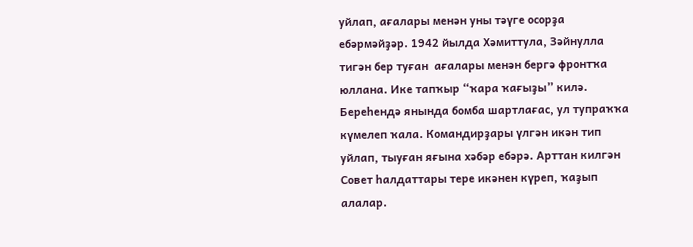уйлап, ағалары менән уны тәүге осорҙа ебәрмәйҙәр. 1942 йылда Хәмиттула, Зәйнулла тигән бер туған  ағалары менән бергә фронтҡа юллана. Ике тапҡыр “ҡара ҡағыҙы” килә. Береһендә янында бомба шартлағас, ул тупраҡҡа күмелеп ҡала. Командирҙары үлгән икән тип уйлап, тыуған яғына хәбәр ебәрә. Арттан килгән Совет һалдаттары тере икәнен күреп, ҡаҙып алалар.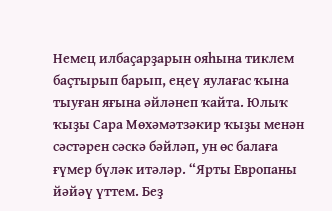Немец илбаҫарҙарын ояһына тиклем баҫтырып барып, еңеү яулағас ҡына тыуған яғына әйләнеп ҡайта. Юлыҡ ҡыҙы Сара Мөхәмәтзәкир ҡыҙы менән сәстәрен сәскә бәйләп, ун өс балаға ғүмер бүләк итәләр. “Ярты Европаны йәйәү үттем. Беҙ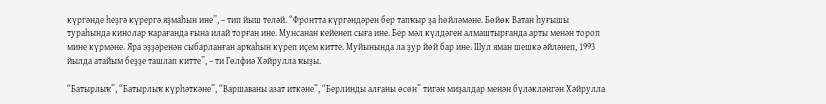күргәнде һеҙгә күрергә яҙмаһын ине”, – тип йыш теләй. “Фронтта күргәндәрен бер тапҡыр ҙа һөйләмәне. Бөйөк Ватан һуғышы тураһында кинолар ҡарағанда ғына илай торған ине. Мунсанан кейенеп сыға ине. Бер мәл күлдәген алмаштырғанда арты менән тороп мине күрмәне. Яра эҙҙәренән сыбарланған арҡаһын күреп иҫем китте. Муйынында ла ҙур йөй бар ине. Шул яман шешкә әйләнеп, 1993 йылда атайым беҙҙе ташлап китте”, – ти Гөлфиә Хәйрулла ҡыҙы.

“Батырлыҡ”, “Батырлыҡ күрһәткәне”, “Варшаваны азат иткәне”, “Берлинды алғаны өсөн” тигән миҙалдар менән бүләкләнгән Хәйрулла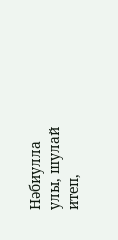Нәбиулла улы, шулай итеп,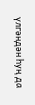үлгәндән һуң да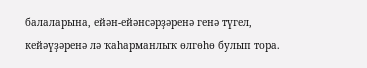балаларына, ейән-ейәнсәрҙәренә генә түгел, кейәүҙәренә лә ҡаһарманлыҡ өлгөһө булып тора.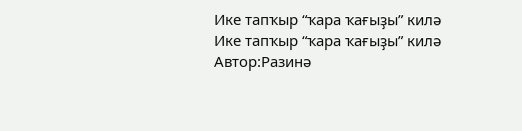Ике тапҡыр “ҡара ҡағыҙы” килә
Ике тапҡыр “ҡара ҡағыҙы” килә
Автор:Разинә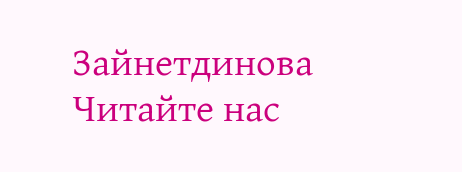Зайнетдинова
Читайте нас